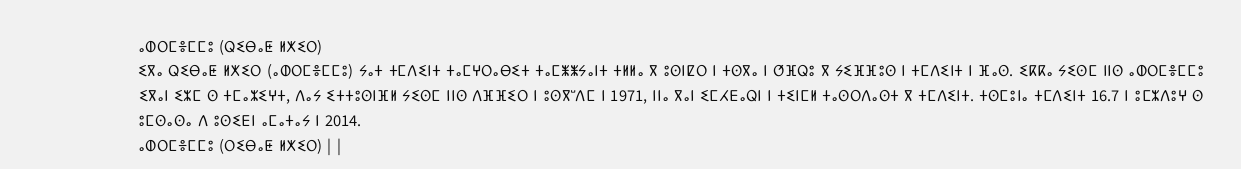ⴰⵀⵔⵎⴻⵎⵎⵓ (ⵕⵉⴱⴰⵟ ⵍⵅⵉⵔ)
ⵉⴳⴰ ⵕⵉⴱⴰⵟ ⵍⵅⵉⵔ (ⴰⵀⵔⵎⴻⵎⵎⵓ) ⵢⴰⵜ ⵜⵎⴷⵉⵏⵜ ⵜⴰⵎⵖⵔⴰⴱⵉⵜ ⵜⴰⵎⵥⵥⵢⴰⵏⵜ ⵜⵍⵍⴰ ⴳ ⵓⵙⵏⵇⵔ ⵏ ⵜⵙⴳⴰ ⵏ ⵚⴼⵕⵓ ⴳ ⵢⵉⴼⴼⵓⵙ ⵏ ⵜⵎⴷⵉⵏⵜ ⵏ ⴼⴰⵙ. ⵉⴽⴽⴰ ⵢⵉⵙⵎ ⵏⵏⵙ ⴰⵀⵔⵎⴻⵎⵎⵓ ⵉⴳⴰⵏ ⵉⵣⵎ ⵙ ⵜⵎⴰⵣⵉⵖⵜ, ⴷⴰⵢ ⵉⵜⵜⵓⵙⵏⴼⵍ ⵢⵉⵙⵎ ⵏⵏⵙ ⴷⴼⴼⵉⵔ ⵏ ⵓⵙⴳⵯⴷⵎ ⵏ 1971, ⵏⵏⴰ ⴳⴰⵏ ⵉⵎⵃⴹⴰⵕⵏ ⵏ ⵜⵉⵏⵎⵍ ⵜⴰⵙⵔⴷⴰⵙⵜ ⴳ ⵜⵎⴷⵉⵏⵜ. ⵜⵙⵎⵓⵏⴰ ⵜⵎⴷⵉⵏⵜ 16.7 ⵏ ⵓⵎⵣⴷⵓⵖ ⵙ ⵓⵎⵙⴰⵙⴰ ⴷ ⵓⵙⵉⴹⵏ ⴰⵎⴰⵜⴰⵢ ⵏ 2014.
ⴰⵀⵔⵎⴻⵎⵎⵓ (ⵔⵉⴱⴰⵟ ⵍⵅⵉⵔ) | |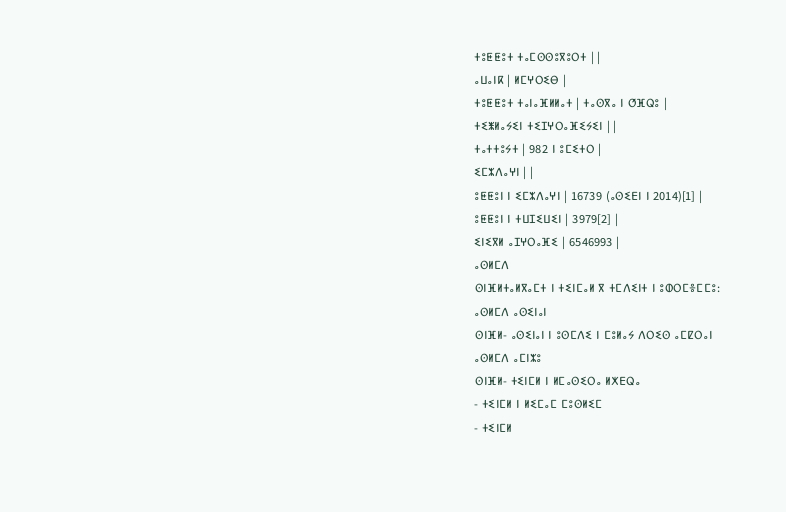ⵜⵓⵟⵟⵓⵜ ⵜⴰⵎⵙⵙⵓⴳⵓⵔⵜ | |
ⴰⵡⴰⵏⴽ | ⵍⵎⵖⵔⵉⴱ |
ⵜⵓⵟⵟⵓⵜ ⵜⴰⵏⴰⴼⵍⵍⴰⵜ | ⵜⴰⵙⴳⴰ ⵏ ⵚⴼⵕⵓ |
ⵜⵉⵥⵍⴰⵢⵉⵏ ⵜⵉⵊⵖⵔⴰⴼⵉⵢⵉⵏ | |
ⵜⴰⵜⵜⵓⵢⵜ | 982 ⵏ ⵓⵎⵉⵜⵔ |
ⵉⵎⵣⴷⴰⵖⵏ | |
ⵓⵟⵟⵓⵏ ⵏ ⵉⵎⵣⴷⴰⵖⵏ | 16739 (ⴰⵙⵉⴹⵏ ⵏ 2014)[1] |
ⵓⵟⵟⵓⵏ ⵏ ⵜⵡⵊⵉⵡⵉⵏ | 3979[2] |
ⵉⵏⵉⴳⵍ ⴰⵊⵖⵔⴰⴼⵉ | 6546993 |
ⴰⵙⵍⵎⴷ
ⵙⵏⴼⵍⵜⴰⵍⴳⴰⵎⵜ ⵏ ⵜⵉⵏⵎⴰⵍ ⴳ ⵜⵎⴷⵉⵏⵜ ⵏ ⵓⵀⵔⵎⴻⵎⵎⵓ:
ⴰⵙⵍⵎⴷ ⴰⵙⵉⵏⴰⵏ
ⵙⵏⴼⵍ- ⴰⵙⵉⵏⴰⵏ ⵏ ⵓⵙⵎⴷⵉ ⵏ ⵎⵓⵍⴰⵢ ⴷⵔⵉⵙ ⴰⵎⵇⵔⴰⵏ
ⴰⵙⵍⵎⴷ ⴰⵎⵏⵣⵓ
ⵙⵏⴼⵍ- ⵜⵉⵏⵎⵍ ⵏ ⵍⵎⴰⵙⵉⵔⴰ ⵍⵅⴹⵕⴰ
- ⵜⵉⵏⵎⵍ ⵏ ⵍⵉⵎⴰⵎ ⵎⵓⵙⵍⵉⵎ
- ⵜⵉⵏⵎⵍ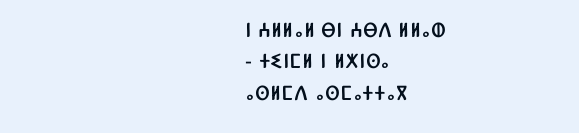ⵏ ⵄⵍⵍⴰⵍ ⴱⵏ ⵄⴱⴷ ⵍⵍⴰⵀ
- ⵜⵉⵏⵎⵍ ⵏ ⵍⵅⵏⵙⴰ
ⴰⵙⵍⵎⴷ ⴰⵙⵎⴰⵜⵜⴰⴳ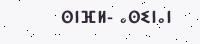ⵙⵏⴼⵍ- ⴰⵙⵉⵏⴰⵏ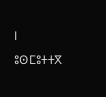ⵏ ⵓⵙⵎⵓⵜⵜⴳ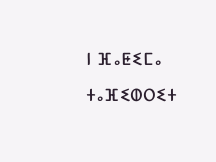ⵏ ⴼⴰⵟⵉⵎⴰ ⵜⴰⴼⵉⵀⵔⵉⵜ